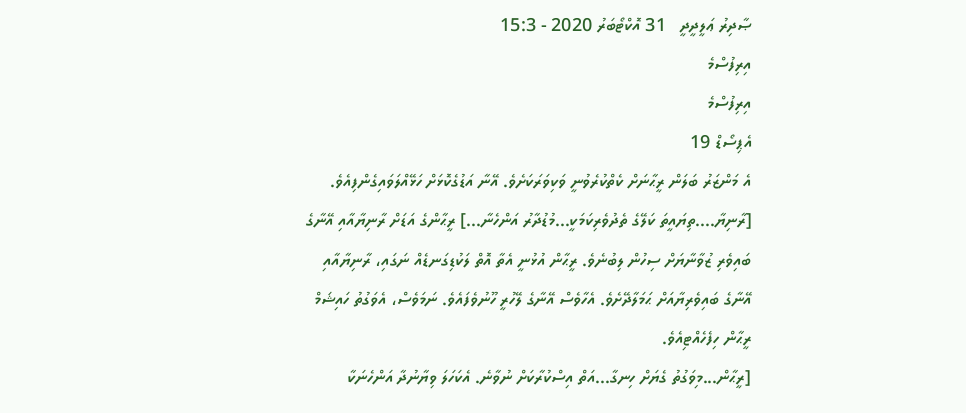ޞާދިރު ޢަލީދީދީ   31 އޮކްޓޯބަރު 2020 - 15:3
އިރިފުސްމެ
އިރިފުސްމެ
އެޕިސޯޑް 19
އެ މަންޒަރު ބަލަން ރީޙާނަށް ކެތްކުރެވުނީ ވަކިވަރަކަށެވެ. އޭނާ އަޑުގެކޮޅަށް ހަޅޭއްލަވައިގެންފިއެވެ.
[ރާނިޔާ....ތިޔައީތަ ކަލޭގެ ތެދުވެރިކަމަކީ...މުޑުދާރު އަންހެނާ...] ރީޙާންގެ އަޑަށް ރާނިޔާއާއި އޭނާގެ ބައިވެރި ޒުވާނާޔަށް ސިހުން ލިބުނެވެ. ރީޙާން އުޅުނީ އެތާ އޮތް ލަކުޑިގަނޑެއް ނަގައި، ރާނިޔާއާއި އޭނާގެ ބައިވެރިޔާއަށް ޙަމަލާދޭށެވެ. އެހާވެސް އޭނާގެ ލޭހުރީ ހޫނުވެފައެވެ. ނަމަވެސް، އެވަގުތު ހައިޝަމް ރީޙާން ހިފެހެއްޓިއެވެ.
[ރީޙާން...މިވަގުތު ގެޔަށް ހިނގާ...އަތް އިސްކުރާކަށް ނުވާނެ. އެކަހަލަ ވިޔާނުދާ އަންހެނަކާ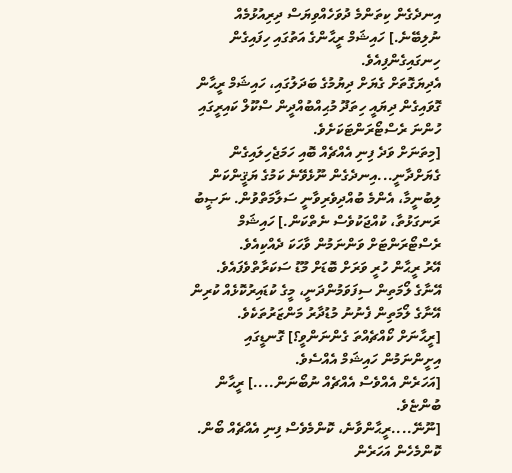އިނދެގެން ކިތަންމެ ދުވަހެއްވިޔަސް ދިރިއުޅުމެއް ނުލިބޭނެ.] ހައިޝަމް ރީޙާންގެ އަތުގައި ހިފައިގެން ހިނގައިގެންފިއެވެ.
އެދިޔަގޮތަށް ގެޔަށް ދިޔުމުގެ ބަދަލުގައި، ހައިޝަމް ރީޙާން ގޮވައިގެން ދިޔައީ ހިތަދޫ މުޙިއްބުއްދީން ސްކޫލް ކައިރީގައި ހުންނަ ރެސްޓޯރަންޓަކަށެވެ.
[މިތަނަށް ވަދެ ފިނި އެއްޗެއް ބޮއި ހަމަޖެހިލައިގެން ގެޔަށްދާނީ...އިނދެގެން ނޫޅެވޭނެ ކަމުގެ ޔަޤީންކަން ލިބުނީމާ، އެންމެ ބުއްދިވެރިވާނީ ސަލާމަތްވުން. ނަޞީބު ރަނގަޅުތާ، ކުއްޖަކުވެސް ނެތްކަން.] ހައިޝަމް ރެސްޓޯރަންޓަށް ވަންނަމުން ވާހަކަ ދެއްކިއެވެ.
އޭރު ރީޙާން ހުރީ ވަރަށް ބޮޑަށް މޫޑު ސަކަރާތްވެފައެވެ. އޭނާގެ ލޯމަތިން ސިފަވަމުންދަނީ، މީގެ ކުޑައިރުކޮޅެއް ކުރިން އޭނާގެ ލޯމަތިން ފެނުނު މުޑުދާރު މަންޒަރުތަކެވެ.
[ރީޙާނަށް ކޯއްޗެއްތަ ގެންނަންވީ؟] ގޮނޑީގައި އިށީންނަމުން ހައިޝަމް އެއްސެވެ.
[އަހަރެން އެއްވެސް އެއްޗެއް ނުބޯނަން....] ރީޙާން ބުންޏެވެ.
[ނޫނޭ....ރީޙާންވާނެ، ކޮންމެވެސް ފިނި އެއްޗެއް ބޯން. ކޮންމެހެން އަހަރެން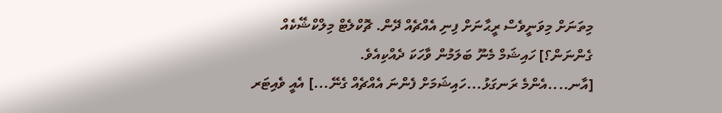މިތަނަށް މިވަނީވެސް ރީޙާނަށް ފިނި އެއްޗެއް ދޭން. ޗޮކްލެޓް މިލްކްޝޭކެއް ގެންނަން؟] ހައިޝަމް މެނޫ ބަލަމުން ވާހަކަ ދެއްކިއެވެ.
[އާނ....އެންމެ ރަނގަޅު...ހައިޝަމަށް ފެންނަ އެއްޗެއް ގެނޭ...] އެއީ ވެއިޓަރ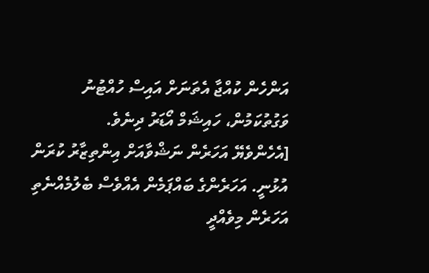އަންހެން ކުއްޖާ އެތަނަށް އައިސް ހުއްޓުނު ވަގުތުކަމުން، ހައިޝަމް އޯޑަރު ދިނެވެ.
[އެހެންވެޔޭ އަހަރެން ނަޝްވާއަށް އިންތިޒާރު ކުރަން އުޅުނީ. އަހަރެންގެ ބައްޕަމެން އެއްވެސް ބެލުމެއްނެތި އަހަރެން މިވެއްދީ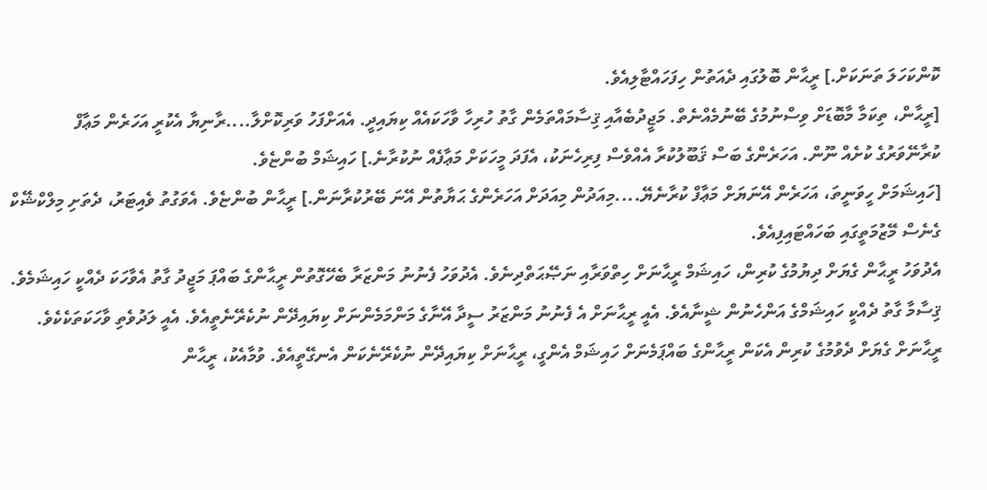ކޮންކަހަލަ ތަނަކަށް.] ރީޙާން ބޮލުގައި ދެއަތުން ހިފަހައްޓާލިއެވެ.
[ރީޙާން، ތިކަމާ މާބޮޑަށް ވިސްނުމުގެ ބޭނުމެއްނެތް. މަޖީދުބެއާއި ޤިސާމައްތަމެން ގާތު ހުރިހާ ވާހަކައެއް ކިޔައިދީ. އެއަށްފަހު ވަރިކޮށްލާ....ރާނިޔާ އެކުރީ އަހަރެން މަޢާފް ކުރާނޭވަރުގެ ކުށެއް ނޫން. އަހަރެންގެ ބަސް ޤަބޫލުކުރާ އެއްވެސް ފިރިހެނަކު، އެފަދަ މީހަކަށް މަޢާފެއް ނުކުރާނެ.] ހައިޝަމް ބުންޏެވެ.
[ހައިޝަމަށް ހީވަނީތަ، އަހަރެން އޭނަޔަށް މަޢާފް ކުރާނެޔޭ....މިއަދުން މިއަދަށް އަހަރެންގެ ޙަޔާތުން އޭނަ ބޭރުކުރާނަން.] ރީޙާން ބުންޏެވެ. އެވަގުތު ވެއިޓަރު، ދެތަށި މިލްކްޝޭކް ގެނެސް މޭޒުމަތީގައި ބަހައްޓައިފިއެވެ.
އެދުވަހު ރީޙާން ގެޔަށް ދިޔުމުގެ ކުރިން، ހައިޝަމް ރީޙާނަށް ހިތްވަރާއި ނަޞޭޙަތްދިނެވެ. އެދުވަހު ފެނުނު މަންޒަރާ ބެހޭގޮތުން ރީޙާންގެ ބައްޕަ މަޖީދު ގާތު އެވާހަކަ ދެއްކީ ހައިޝަމެވެ. ޤިސާމާ ގާތު ދެއްކީ ހައިޝަމްގެ އަންހެނުން ޝީނާއެވެ. އެއީ ރީޙާނަށް އެ ފެނުނު މަންޒަރު ސީދާ އޭނާގެ މަންމަމެންނަށް ކިޔައިދޭން ނުކެރޭނެތީއެވެ. އެއީ ލަދުވެތި ވާހަކަތަކެކެވެ.
ރީޙާނަށް ގެޔަށް ދެވުމުގެ ކުރިން އެކަން ރީޙާންގެ ބައްޕަމެނަށް ހައިޝަމް އެންގީ، ރީޙާނަށް ކިޔައިދޭން ނުކެރޭނެކަން އެނގޭތީއެވެ. ވުމާއެކު، ރީޙާން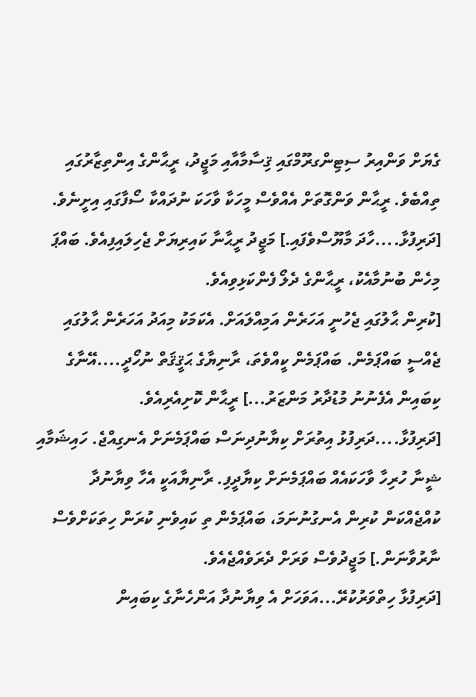ގެޔަށް ވަންއިރު ސިޓިންގރޫމްގައި ޤިސާމާއާއި މަޖީދު، ރީޙާންގެ އިންތިޒާރުގައި ތިއްބެވެ. ރީޙާން ވަންގޮތަށް އެއްވެސް މީހަކާ ވާހަކަ ނުދައްކާ ސޯފާގައި އިށީނެވެ.
[ދަރިފުޅާ....ހާދަ މާޔޫސްވެފައި.] މަޖީދު ރީޙާނާ ކައިރިޔަށް ޖެހިލައިފިއެވެ. ބައްޕަ މިހެން ބުނުމާއެކު، ރީޙާންގެ ދެލޯ ފެންކަޅިވިއެވެ.
[ކުރިން ޙާލުގައި ޖެހުނީ އަހަރެން އަމިއްލައަށް. އެކަމަކު މިއަދު އަހަރެން ޙާލުގައި ޖެއްސީ ބައްޕަމެން. ބައްޕަމެން ކީއްވެތަ، ރާނިޔާގެ ޙަޤީޤަތް ނުހޯދީ....އޭނާގެ ކިބައިން އެފެނުނު މުޑުދާރު މަންޒަރު...] ރީޙާން ކޮށިއެރިއެވެ.
[ދަރިފުޅާ....ދަރިފުޅު އިތުރަށް ކިޔާނުދިނަސް ބައްޕަމެނަށް އެނގިއްޖެ. ހައިޝަމާއި ޝީނާ ހުރިހާ ވާހަކައެއް ބައްޕަމެނަށް ކިޔާދީފި. ރާނިޔާއަކީ އެހާ ވިޔާނުދާ ކުއްޖެއްކަން ކުރިން އެނގުނުނަމަ، ބައްޕަމެން ތި ކައިވެނި ކުރަން ހިތަކަށްވެސް ނާރުވާނަން.] މަޖީދުވެސް ވަރަށް ދެރަވެއްޖެއެވެ.
[ދަރިފުޅާ ހިތްވަރުކުރޭ...އަވަހަށް އެ ވިޔާނުދާ އަންހެނާގެ ކިބައިން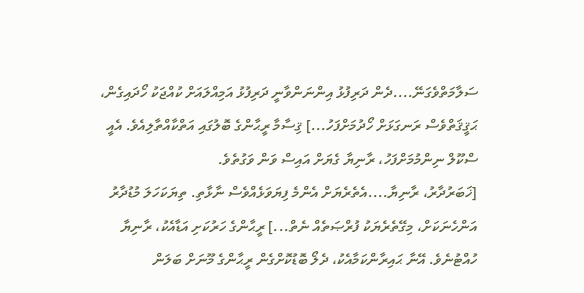ސަލާމަތްވެގަނޭ....ދެން ދަރިފުޅު އިންނަންވާނީ ދަރިފުޅު އަމިއްލައަށް ކުއްޖަކު ހޯދައިގެން، ޙަޤީޤަތްވެސް ރަނގަޅަށް ހޯދުމަށްފަހު...] ޤިސާމާ ރީޙާންގެ ބޮލުގައި އަތްކާއްތާލިއެވެ. އެއީ ސްކޫލް ނިންމުމަށްފަހު، ރާނިޔާ ގެޔަށް އައިސް ވަން ވަގުތެވެ.
[ޚަބަރުދާރު، ރާނިޔާ....އެތެރެޔަށް އެންމެ ފިޔަވަޅެއްވެސް ނާޅާތި. ތިޔަކަހަލަ މުޑުދާރު އަންހެނަކަށް، މިގޭތެރެޔަކު ފުރްޞަތެއް ނެތް...] ރީޙާންގެ ހަރުކަށި އަޑާއެކު، ރާނިޔާ ހުއްޓުނެވެ. އޭނާ ޙައިރާންކަމާއެކު، ދެލޯ ބޮޑުކޮށްގެން ރީޙާންގެ މޫނަށް ބަލަން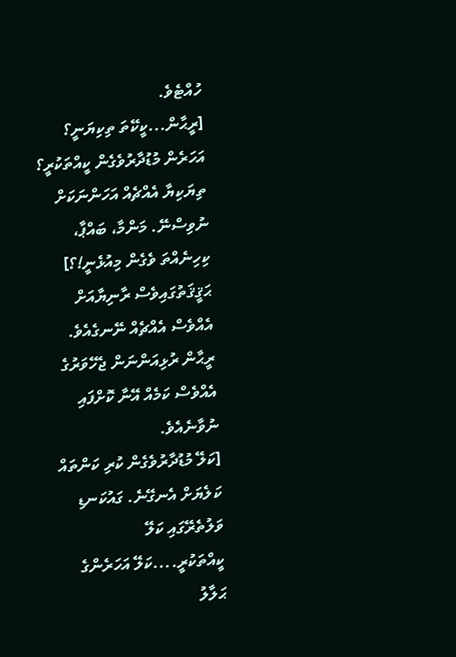ހުއްޓެވެ.
[ރީޙާން...ކީކޭތަ ތިކިޔަނީ؟ އަހަރެން މުޑުދާރުވެގެން ކީއްތަކުރީ؟ ތިޔަކިޔާ އެއްޗެއް އަހަންނަކަށް ނުވިސްނޭ. މަންމާ، ބައްޕާ، ކިހިނެއްތަ ވެގެން މިއުޅެނީ!؟] ޙަޤީޤަތުގައިވެސް ރާނިޔާއަށް އެއްވެސް އެއްޗެއް ނޭނގެއެވެ. ރީޙާން ރުޅިއަންނަން ޖެހޭވަރުގެ އެއްވެސް ކަމެއް އޭނާ ކޮށްފައި ނުވާނެއެވެ.
[ކަލޭ މުޑުދާރުވެގެން ކުރި ކަންތައް ކަލެޔަށް އެނގޭނެ. ގައުކަނޑި ވަލުތެރޭގައި ކަލޭ ކީއްތަކުރީ....ކަލޭ އަހަރެންގެ ޙަލާލު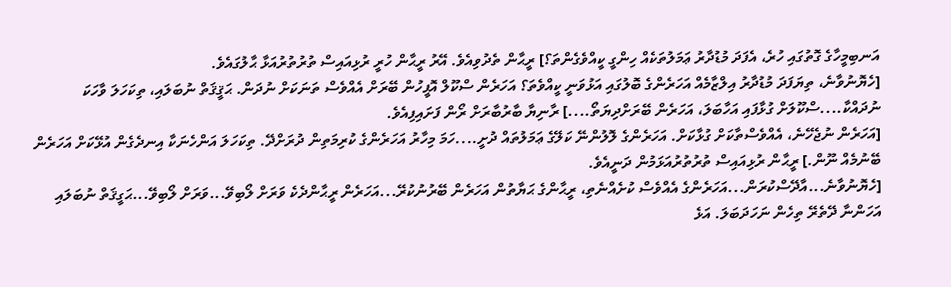އަނބިމީހާގެ ގޮތުގައި ހުރެ، އެފަދަ މުޑުދާރު ޢަމަލުތަކެއް ހިންގީ ކީއްވެގެންތަ؟] ރީޙާން ތެދުވިއެވެ. އޭރު ރީޙާން ހުރީ ރުޅިއައިސް ތުރުތުރުއަޅާ ޙާލުގައެވެ.
[ހެޔޮނުވާނެ، ތިޔަފަދަ މުޑުދާރު އިލްޒާމެއް އަހަރެންގެ ބޮލުގައި އަޅުވަނީ ކީއްވެތަ؟ އަހަރެން ސްކޫލް އޮފީހުން ބޭރަށް އެއްވެސް ތަނަކަށް ނުދަން. ޙަޤީޤަތް ނުބަލައި، ތިކަހަލަ ވާހަކަ ނުދައްކާ....ސްކޫލަށް ގުޅާފައި އަހާބަލަ، އަހަރެން ބޭރަށްދިޔަތޯ....] ރާނިޔާ ބާރުބާރަށް ރޯން ފަށައިފިއެވެ.
[އަހަރެން ނުޖެހޭނެ، އެއްވެސްތާކަށް ގުޅާކަށް. އަހަރެންގެ ލޮލުންނޭ ކަލޭގެ ޢަމަލުތައް ދުށީ....ހަމަ މިހާރު އަހަރެންގެ ކުރިމަތިން ދުރަށްދޭ. ތިކަހަލަ އަންހެނަކާ އިނދެގެން އުޅޭކަށް އަހަރެން ބޭނުމެއް ނޫން.] ރީޙާން ރުޅިއައިސް ތުރުތުރުއަޅަމުން ދަނީއެވެ.
[ހެޔޮނުވާނެ...އާދޭސްކުރަން...އަހަރެންގެ އެއްވެސް ކުށެއްނެތި، ރީޙާންގެ ޙަޔާތުން އަހަރެން ބޭރުނުކުރޭ...އަހަރެން ރީޙާންދެކެ ވަރަށް ލޯބިވޭ...ވަރަށް ލޯބިވޭ...ޙަގީޤަތް ނުބަލައި އަހަންނާ ދޭތެރޭ ތިހެން ނަހަދަބަލަ. އަޅެ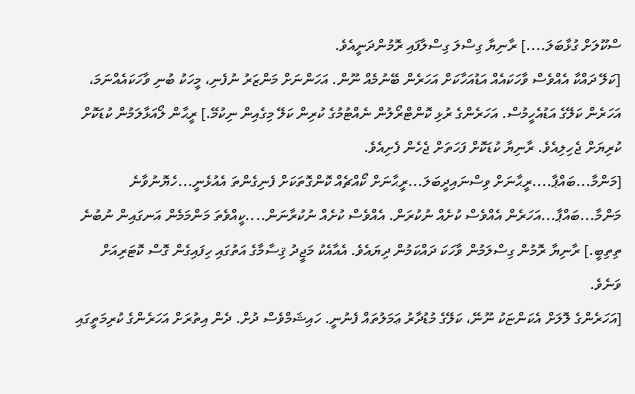ސްކޫލަށް ގުޅާބަލަ....] ރާނިޔާ ގިސްލަ ގިސްލާފައި ރޮމުންދަނީއެވެ.
[ކަލޭ ދައްކާ އެއްވެސް ވާހަކައެއް އަޑުއަހާކަށް އަހަރެން ބޭނުމެއް ނޫން. އަހަންނަށް މަންޒަރު ނުފެނި، މީހަކު ބުނި ވާހަކައެއްނަމަ، އަހަރެން ކަލޭގެ އަޑުއެހީމުސް. އަހަރެންގެ ރުޅި ކޮންޓްރޯލުން ނެއްޓުމުގެ ކުރިން ކަލޭ މިގެއިން ނިކުމޭ.] ރީޙާން ލޯއަޅާލަމުން ކުޑަކޮށް ކުރިޔަށް ޖެހިލިއެވެ. ރާނިޔާ ކުޑަކޮށް ފަހަތަށް ޖެހެން ފެށިއެވެ.
[މަންމާ...ބައްޕާ....ރީޙާނަށް ވިސްނައިދީބަލަ...ރީޙާނަށް ކޯއްޗެއް ކޮންގޮތަކަށް ފެނިގެންތަ އެއުޅެނީ...ހެޔޮނުވާނެ މަންމާ...ބައްޕާ...އަހަރެން އެއްވެސް ކުށެއް ނުކުރަން. އެއްވެސް ކުށެއް ނުކުރާނަން....ކީއްވެތަ މަންމަމެން އަނގައިން ނުބުނެ ތިތިބީ.] ރާނިޔާ ރޮމުން ގިސްލަމުން ވާހަކަ ދައްކަމުން ދިޔައެވެ. އެއާއެކު މަޖީދު ޤިސާމާގެ އަތުގައި ހިފައިގެން ގޮސް ކޮޓަރިއަށް ވަނެވެ.
[އަހަރެންގެ ލޮލަށް އެކަންޏަކު ނޫނޭ، ކަލޭގެ މުޑުދާރު ޢަމަލުތައް ފެނުނީ. ހައިޝަމްވެސް ދުށް. ދެން އިތުރަށް އަހަރެންގެ ކުރިމަތީގައި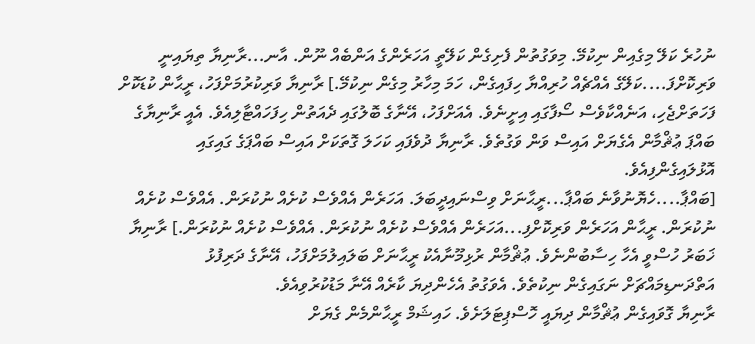ނުހުރެ ކަލޭ މިގެއިން ނިކުމޭ. މިވަގުތުން ފެށިގެން ކަލޭތީ އަހަރެންގެ އަންބެއް ނޫން. އާނ...ރާނިޔާ ތިޔައިނީ ވަރިކޮށްފަ....ކަލޭގެ އެއްޗެއް ހުރިއްޔާ ހިފައިގެން، ހަމަ މިހާރު މިގެން ނިކުމޭ.] ރާނިޔާ ވަރިކުރުމަށްފަހު، ރީޙާން ކުޑަކޮށް ފަހަތަށްޖެހި، އަނެއްކާވެސް ސޯފާގައި އިށީނެވެ. އެއަށްފަހު، އޭނާގެ ބޮލުގައި ދެއަތުން ހިފަހައްޓާލިއެވެ. އެއީ ރާނިޔާގެ ބައްޕަ ޢުޘްމާން އެގެޔަށް އައިސް ވަން ވަގުތެވެ. ރާނިޔާ ދުވެފައި ކަހަލަ ގޮތަކަށް އައިސް ބައްޕަގެ ގައިގައި އޮޅުލައިގެންފިއެވެ.
[ބައްޕާ....ހެޔޮނުވާނެ ބައްޕާ...ރީޙާނަށް ވިސްނައިދީބަލަ. އަހަރެން އެއްވެސް ކުށެއް ނުކުރަން. އެއްވެސް ކުށެއް ނުކުރަން. ރީޙާން އަހަރެން ވަރިކޮށްފި...އަހަރެން އެއްވެސް ކުށެއް ނުކުރަން. އެއްވެސް ކުށެއް ނުކުރަން.] ރާނިޔާ ޚަބަރު ހުސްވީ އެހާ ހިސާބުންނެވެ. ޢުޘްމާން ރުޅިމޫނާއެކު ރީޙާނަށް ބަލައިލުމަށްފަހު، އޭނާގެ ދަރިފުޅު އަތްދަނޑިމައްޗަށް ނަގައިގެން ނިކުތެވެ. އެވަގުތު އެހެންދިޔަ ކާރެއް އޭނާ މަޑުކުރުވިއެވެ.
ރާނިޔާ ގޮވައިގެން ޢުޘްމާން ދިޔައީ ހޮސްޕިޓަލަށެވެ. ހައިޝަމް ރީޙާންމެން ގެޔަށް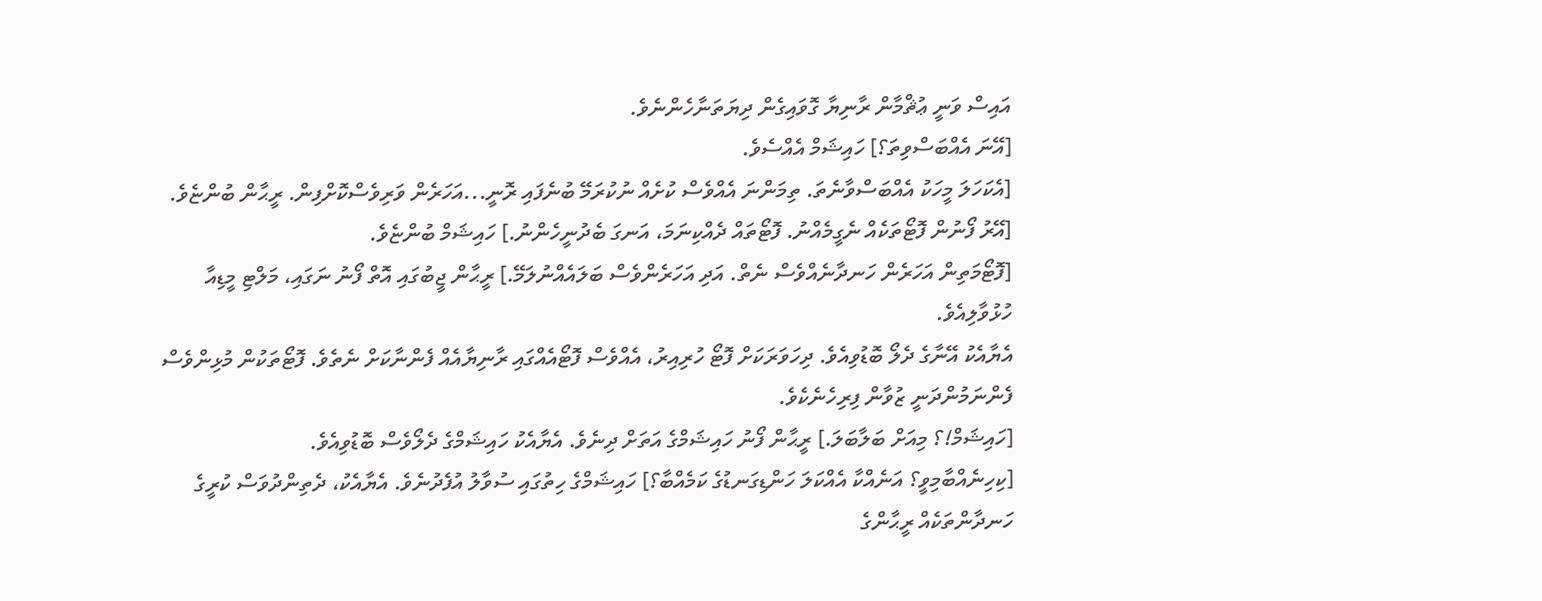އައިސް ވަނީ ޢުޘްމާން ރާނިޔާ ގޮވައިގެން ދިޔަތަނާހެންނެވެ.
[އޭނަ އެއްބަސްވިތަ؟] ހައިޝަމް އެއްސެވެ.
[އެކަހަލަ މީހަކު އެއްބަސްވާނެތަ. ތިމަންނަ އެއްވެސް ކުށެއް ނުކުރަމޭ ބުނެފައި ރޮނީ...އަހަރެން ވަރިވެސްކޮށްފިން. ރީޙާން ބުންޏެވެ.
[އޭރު ފޯނުން ފޮޓޯތަކެއް ނެގީމެއްނު. ފޮޓޯތައް ދެއްކިނަމަ، އަނގަ ބެދުނީހެންނު.] ހައިޝަމް ބުންޏެވެ.
[ފޮޓޯމަތިން އަހަރެން ހަނދާނެއްވެސް ނެތް. އަދި އަހަރެންވެސް ބަލައެއްނުލަމޭ.] ރީޙާން ޖީބުގައި އޮތް ފޯނު ނަގައި، މަލްޓި މީޑިއާ ހުޅުވާލިއެވެ.
އެޔާއެކު އޭނާގެ ދެލޯ ބޮޑުވިއެވެ. ދިހަވަރަކަށް ފޮޓޯ ހުރިއިރު، އެއްވެސް ފޮޓޯއެއްގައި ރާނިޔާއެއް ފެންނާކަށް ނެތެވެ. ފޮޓޯތަކުން މުޅިންވެސް ފެންނަމުންދަނީ ޒުވާން ފިރިހެނެކެވެ.
[ހައިޝަމް!؟ މިއަށް ބަލާބަލަ.] ރީޙާން ފޯނު ހައިޝަމްގެ އަތަށް ދިނެވެ. އެޔާއެކު ހައިޝަމްގެ ދެލޯވެސް ބޮޑުވިއެވެ.
[ކިހިނެއްބާމިވީ؟ އަނެއްކާ އެއްކަލަ ހަންޑިގަނޑުގެ ކަމެއްބާ؟] ހައިޝަމްގެ ހިތުގައި ސުވާލު އުފެދުނެވެ. އެޔާއެކު، ދެތިންދުވަސް ކުރީގެ ހަނދާންތަކެއް ރީޙާންގެ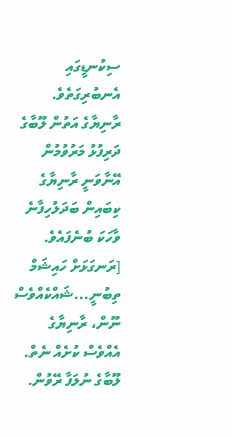ސިކުނޑީގައި އެނބުރިގަތެވެ. ރާނިޔާގެ އަތުން ލޫބާގެ ދަރިފުޅު މަރުވުމުން އޭނާވަނީ ރާނިޔާގެ ކިބައިން ބަދަލުހިފާނެ ވާހަކަ ބުނެފައެވެ.
[ރަނގަޅަށް ހައިޝަމް ތިބުނީ...ޝައްކެއްވެސް ނޫން، ރާނިޔާގެ އެއްވެސް ކުށެއް ނެތް. ލޫބާގެ ނުލަފާ ރޭވުން.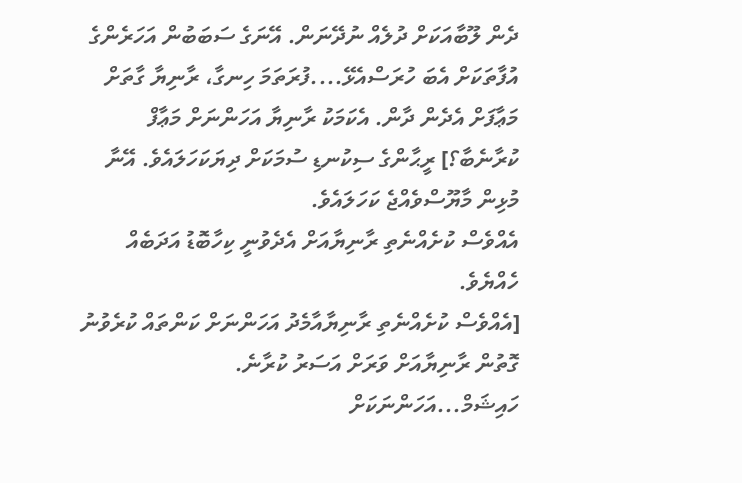ދެން ލޫބާއަކަށް ދުލެއް ނުދޭނަން. އޭނަގެ ސަބަބުން އަހަރެންގެ އުފާތަކަށް އެބަ ހުރަސްއެޅޭ....ފުރަތަމަ ހިނގާ، ރާނިޔާ ގާތަށް މަޢާފަށް އެދެން ދާން. އެކަމަކު ރާނިޔާ އަހަންނަށް މަޢާފް ކުރާނެބާ؟] ރީޙާންގެ ސިކުނޑި ސުމަކަށް ދިޔަކަހަލައެވެ. އޭނާ މުޅިން މާޔޫސްވެއްޖެ ކަހަލައެވެ.
އެއްވެސް ކުށެއްނެތި ރާނިޔާއަށް އެދެވުނީ ކިހާބޮޑު އަދަބެއް ހެއްޔެވެ.
[އެއްވެސް ކުށެއްނެތި ރާނިޔާއާމެދު އަހަންނަށް ކަންތައް ކުރެވުނު ގޮތުން ރާނިޔާއަށް ވަރަށް އަސަރު ކުރާނެ. ހައިޝަމް...އަހަންނަކަށް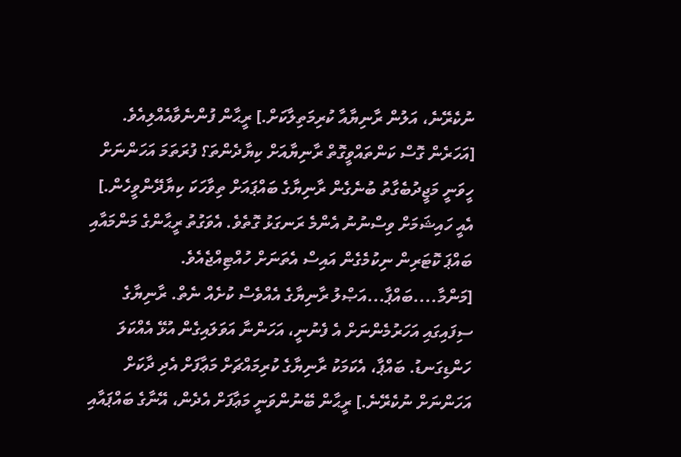ނުކެރޭނެ، އަލުން ރާނިޔާއާ ކުރިމަތިލާކަށް.] ރީޙާން ފުންނެވާއެއްލިއެވެ.
[އަހަރެން ގޮސް ކަންތައްވީގޮތް ރާނިޔާއަށް ކިޔާދެންތަ؟ ފުރަތަމަ އަހަންނަށް ހީވަނީ މަޖީދުބެގާތު ބުނެގެން ރާނިޔާގެ ބައްޕައަށް ތިވާހަކަ ކިޔާދޭންވީހެން.] އެއީ ހައިޝަމަށް ވިސްނުނު އެންމެ ރަނގަޅު ގޮތެވެ. އެވަގުތު ރީޙާންގެ މަންމައާއި ބައްޕަ ކޮޓަރިން ނިކުމެގެން އައިސް އެތަނަށް ހުއްޓިއްޖެއެވެ.
[މަންމާ....ބައްޕާ...އަޞްލު ރާނިޔާގެ އެއްވެސް ކުށެއް ނެތް. ރާނިޔާގެ ސިފައިގައި އަހަރުމެންނަށް އެ ފެނުނީ، އަހަންނާ އަވަލައިގެން އުޅޭ އެއްކަލަ ހަންޑިގަނޑު. ބައްޕާ، އެކަމަކު ރާނިޔާގެ ކުރިމައްޗަށް މަޢާފަށް އެދި ދާކަށް އަހަންނަށް ނުކެރޭނެ.] ރީޙާން ބޭނުންވަނީ މަޢާފަށް އެދެން، އޭނާގެ ބައްޕައާއި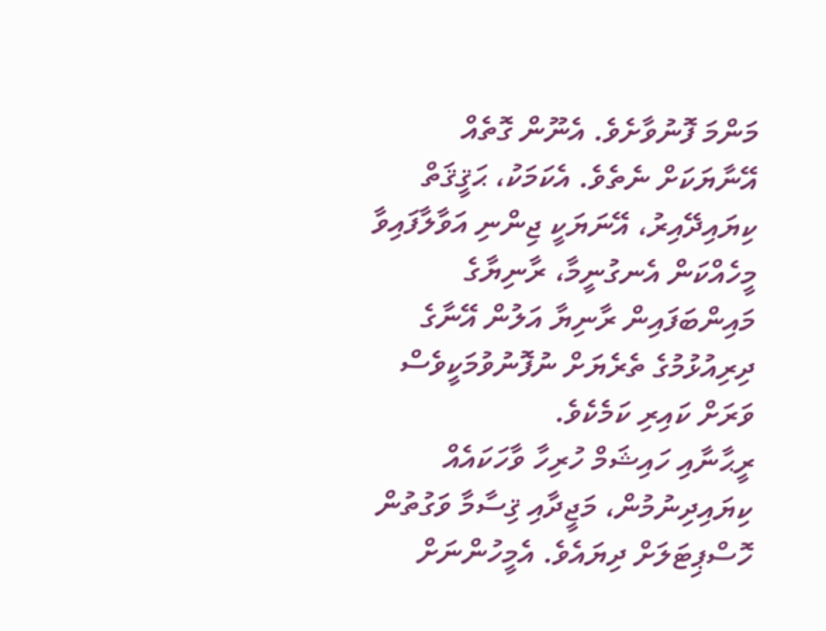މަންމަ ފޮނުވާށެވެ. އެނޫން ގޮތެއް އޭނާޔަކަށް ނެތެވެ. އެކަމަކު، ޙަޤީޤަތް ކިޔައިދޭއިރު، އޭނަޔަކީ ޖިންނި އަވާލާފައިވާ މީހެއްކަން އެނގުނީމާ، ރާނިޔާގެ މައިންބަފައިން ރާނިޔާ އަލުން އޭނާގެ ދިރިއުޅުމުގެ ތެރެޔަށް ނުފޮނުވުމަކީވެސް ވަރަށް ކައިރި ކަމެކެވެ.
ރީޙާނާއި ހައިޝަމް ހުރިހާ ވާހަކައެއް ކިޔައިދިނުމުން، މަޖީދާއި ޤިސާމާ ވަގުތުން ހޮސްޕިޓަލަށް ދިޔައެވެ. އެމީހުންނަށް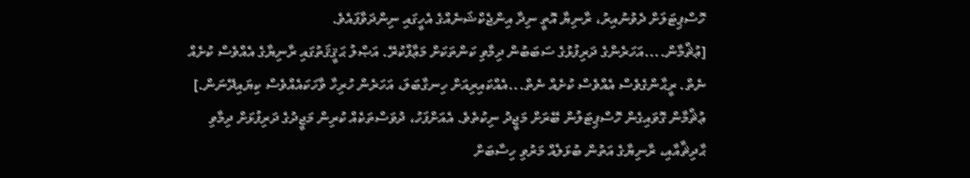ހޮސްޕިޓަލަށް ދެވުނުއިރު، ރާނިޔާ އޮތީ ނިދާ އިންޖެކްޝަނެއްގެ އެހީގައި ނިންދަވާފައެވެ.
[ޢުޘްމާން....އަހަރެންގެ ދަރިފުޅުގެ ސަބަބުން ދިމާވި ކަންތަކަށް މަޢާފްކުރޭ. އަޞްލު ޙަޤީޤަތުގައި ރާނިޔާގެ އެއްވެސް ކުށެއް ނެތް. ރީޙާންގެވެސް އެއްވެސް ކުށެއް ނެތް...އެއްކައިރިއަށް ހިނގާބަލަ، އަހަރެން ހުރިހާ ވާހަކައެއްވެސް ކިޔައިދޭނަން.] ޢުޘްމާން ގޮވައިގެން ހޮސްޕިޓަލުން ބޭރަށް މަޖީދު ނިކުތެވެ. އެއަށްފަހު، ދުވަސްތަކެއް ކުރިން މަޖީދުގެ ދަރިފުޅަށް ދިމާވި ޙާދިޘާއާއި، ރާނިޔާގެ އަތުން ބުޅަލެއް މަރުވި ހިސާބަށް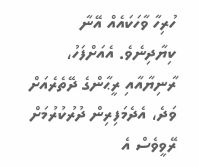ހުރިހާ ވާހަކައެއް އޭނާ ކިޔާދިނެވެ. އެއަށްފަހު، ރާނިޔާއާއި ރީޙާންގެ ދޭތެރެއަށް ވަދެ، އެދެމަފިރިން ދުރުކުރުމަށް ރޭވީވެސް އެ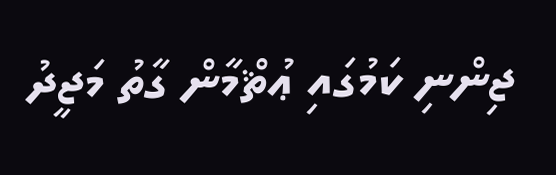ޖިންނި ކަމުގައި ޢުޘްމާން ގާތު މަޖީދު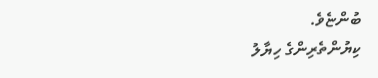ބުންޏެވެ.
ކިޔުންތެރިންގެ ހިޔާލު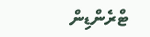ޓްރެންޑިން